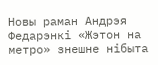Новы раман Андрэя Федарэнкі «Жэтон на метро» знешне нібыта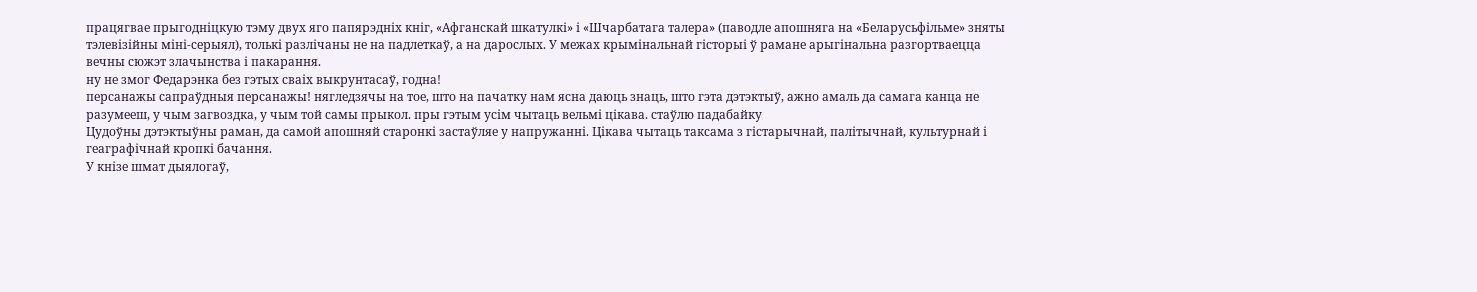працягвае прыгодніцкую тэму двух яго папярэдніх кніг, «Афганскай шкатулкі» і «Шчарбатага талера» (паводле апошняга на «Беларусьфільме» зняты тэлевізійны міні-серыял), толькі разлічаны не на падлеткаў, а на дарослых. У межах крымінальнай гісторыі ў рамане арыгінальна разгортваецца вечны сюжэт злачынства і пакарання.
ну не змог Федарэнка без гэтых сваіх выкрунтасаў, годна!
персанажы сапраўдныя персанажы! нягледзячы на тое, што на пачатку нам ясна даюць знаць, што гэта дэтэктыў, ажно амаль да самага канца не разумееш, у чым загвоздка, у чым той самы прыкол. пры гэтым усім чытаць вельмі цікава. стаўлю падабайку
Цудоўны дэтэктыўны раман, да самой апошняй старонкі застаўляе у напружанні. Цікава чытаць таксама з гістарычнай, палітычнай, культурнай і геаграфічнай кропкі бачання.
У кнізе шмат дыялогаў,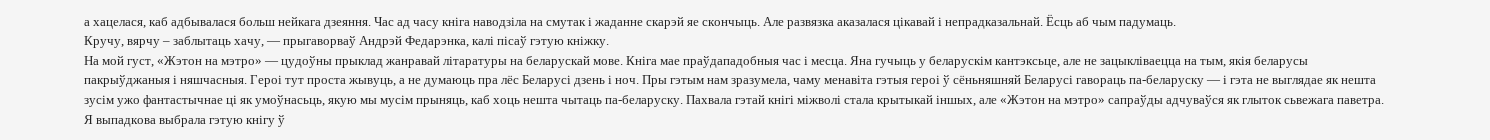а хацелася, каб адбывалася больш нейкага дзеяння. Час ад часу кніга наводзіла на смутак і жаданне скарэй яе скончыць. Але развязка аказалася цікавай і непрадказальнай. Ёсць аб чым падумаць.
Кручу, вярчу – заблытаць хачу, — прыгаворваў Андрэй Федарэнка, калі пісаў гэтую кніжку.
На мой густ, «Жэтон на мэтро» — цудоўны прыклад жанравай літаратуры на беларускай мове. Кніга мае праўдападобныя час і месца. Яна гучыць у беларускім кантэксьце, але не зацыкліваецца на тым, якія беларусы пакрыўджаныя і няшчасныя. Героі тут проста жывуць, а не думаюць пра лёс Беларусі дзень і ноч. Пры гэтым нам зразумела, чаму менавіта гэтыя героі ў сёньняшняй Беларусі гавораць па-беларуску — і гэта не выглядае як нешта зусім ужо фантастычнае ці як умоўнасьць, якую мы мусім прыняць, каб хоць нешта чытаць па-беларуску. Пахвала гэтай кнігі міжволі стала крытыкай іншых, але «Жэтон на мэтро» сапраўды адчуваўся як глыток сьвежага паветра.
Я выпадкова выбрала гэтую кнігу ў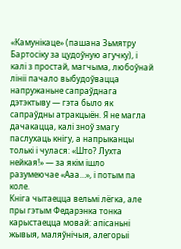«Камунікаце» (пашана Зьмятру Бартосіку за цудоўную агучку), і калі з простай, магчыма, любоўнай лініі пачало выбудоўвацца напружаньне сапраўднага дэтэктыву — гэта было як сапраўдны атракцыён. Я не магла дачакацца, калі зноў змагу паслухаць кнігу, а напрыканцы толькі і чулася: «Што? Лухта нейкая!» — за якім ішло разумеючае «Ааа…», і потым па коле.
Кніга чытаецца вельмі лёгка, але пры гэтым Федарэнка тонка карыстаецца мовай: апісаньні жывыя, маляўнічыя, алегорыі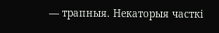— трапныя. Некаторыя часткі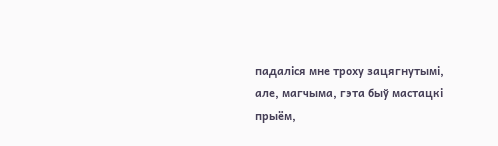падаліся мне троху зацягнутымі, але, магчыма, гэта быў мастацкі прыём,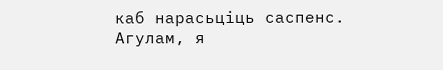каб нарасьціць саспенс.
Агулам, я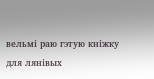вельмі раю гэтую кніжку для лянівых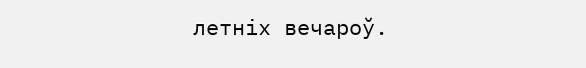летніх вечароў.